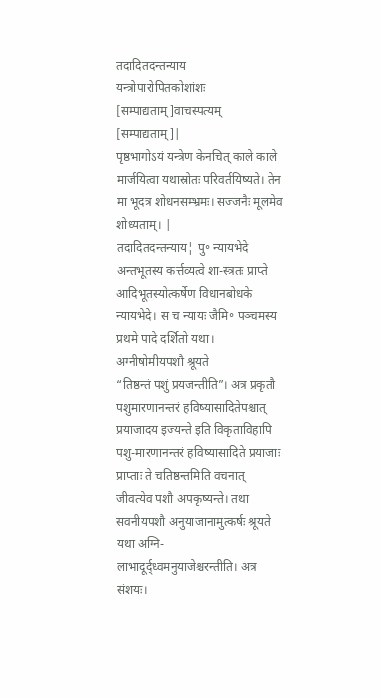तदादितदन्तन्याय
यन्त्रोपारोपितकोशांशः
[सम्पाद्यताम्]वाचस्पत्यम्
[सम्पाद्यताम्]|
पृष्ठभागोऽयं यन्त्रेण केनचित् काले काले मार्जयित्वा यथास्रोतः परिवर्तयिष्यते। तेन मा भूदत्र शोधनसम्भ्रमः। सज्जनैः मूलमेव शोध्यताम्। |
तदादितदन्तन्याय¦ पु॰ न्यायभेदे अन्तभूतस्य कर्त्तव्यत्वे शा-स्त्रतः प्राप्ते आदिभूतस्योत्कर्षेण विधानबोधके न्यायभेदे। स च न्यायः जैमि॰ पञ्चमस्य प्रथमे पादे दर्शितो यथा। अग्नीषोमीयपशौ श्रूयते
“तिष्ठन्तं पशुं प्रयजन्तीति”। अत्र प्रकृतौ पशुमारणानन्तरं हविष्यासादितेपश्चात् प्रयाजादय इज्यन्ते इति विकृताविहापि पशु-मारणानन्तरं हविष्यासादिते प्रयाजाः प्राप्ताः ते चतिष्ठन्तमिति वचनात् जीवत्येव पशौ अपकृष्यन्ते। तथा सवनीयपशौ अनुयाजानामुत्कर्षः श्रूयते यथा अग्नि-लाभादूर्द्ध्वमनुयाजेश्चरन्तीति। अत्र संशयः।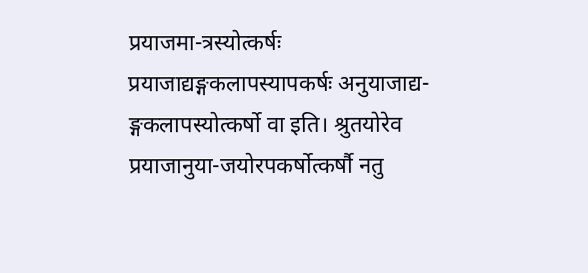प्रयाजमा-त्रस्योत्कर्षः प्रयाजाद्यङ्गकलापस्यापकर्षः अनुयाजाद्य-ङ्गकलापस्योत्कर्षो वा इति। श्रुतयोरेव प्रयाजानुया-जयोरपकर्षोत्कर्षौ नतु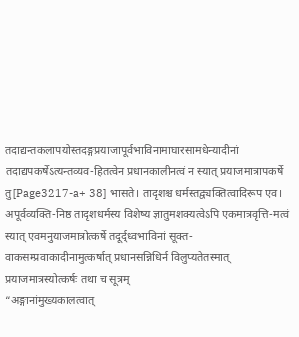तदाद्यन्तकलापयोस्तदङ्गप्रयाजापूर्वभाविनामाघारसामधेन्यादीनां तदाद्यपकर्षेऽत्यन्तव्यव-हितत्वेन प्रधानकालीनत्वं न स्यात् प्रयाजमात्रापकर्षे तु[Page3217-a+ 38] भासते। तादृशश्च धर्मस्तद्व्यक्तित्वादिरूप एव। अपूर्वव्यक्ति-निष्ठ तादृशधर्मस्य विशेष्य ज्ञातुमशक्यत्वेऽपि एकमात्रवृत्ति-मत्वं स्यात् एवमनुयाजमात्रोत्कर्षे तदूर्द्ध्वभाविनां सूक्त-वाकसम्प्रवाकादीनामुत्कर्षात् प्रधानसन्निधिर्न विलुप्यतेतस्मात् प्रयाजमात्रस्योत्कर्षः तथा च सूत्रम्
“अङ्गानांमुख्यकालत्वात्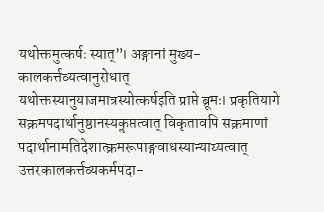यथोक्तमुत्कर्षः स्यात्”। अङ्गानां मुख्य-कालकर्त्तव्यत्वानुरोधात् यथोक्तस्यानुयाजमात्रस्योत्कर्षइति प्राप्ते ब्रूमः। प्रकृतियागे सक्रमपदार्थानुष्ठानस्यकॢप्तत्वात् विकृतावपि सक्रमाणां पदार्थानामतिदेशात्क्रमरूपाङ्गवाधस्यान्याय्यत्वात् उत्तरकालकर्त्तव्यकर्मपदा-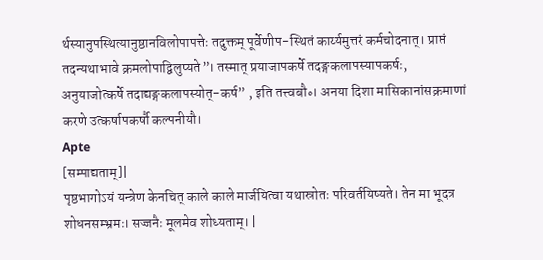र्थस्यानुपस्थित्यानुष्ठानविलोपापत्तेः तदुक्तम् पूर्वेणीप-स्थितं कार्य्यमुत्तरं कर्मचोदनात्। प्राप्तं तदन्यथाभावे क्रमलोपाद्विलुप्यते”। तस्मात् प्रयाजापकर्षे तदङ्गकलापस्यापकर्षः, अनुयाजोत्कर्षे तदाद्यङ्गकलापस्योत्-कर्ष” , इति तत्त्वबौ॰। अनया दिशा मासिकानांसक्रमाणां करणे उत्कर्षापकर्षौ कल्पनीयौ।
Apte
[सम्पाद्यताम्]|
पृष्ठभागोऽयं यन्त्रेण केनचित् काले काले मार्जयित्वा यथास्रोतः परिवर्तयिष्यते। तेन मा भूदत्र शोधनसम्भ्रमः। सज्जनैः मूलमेव शोध्यताम्। |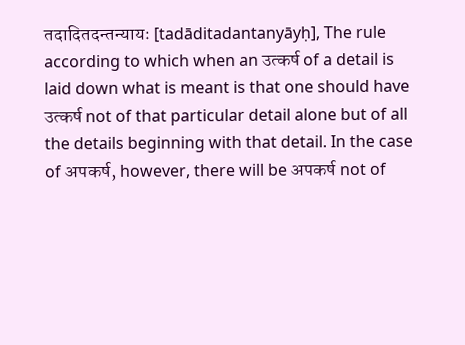तदादितदन्तन्यायः [tadāditadantanyāyḥ], The rule according to which when an उत्कर्ष of a detail is laid down what is meant is that one should have उत्कर्ष not of that particular detail alone but of all the details beginning with that detail. In the case of अपकर्ष, however, there will be अपकर्ष not of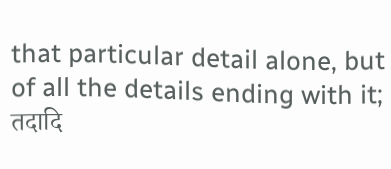that particular detail alone, but of all the details ending with it; तदादि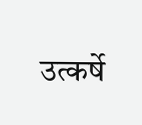उत्कर्षे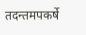तदन्तमपकर्षे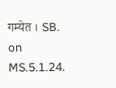गम्येत । SB. on MS.5.1.24.